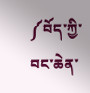༼བོད་ཀྱི་བང་ཆེན་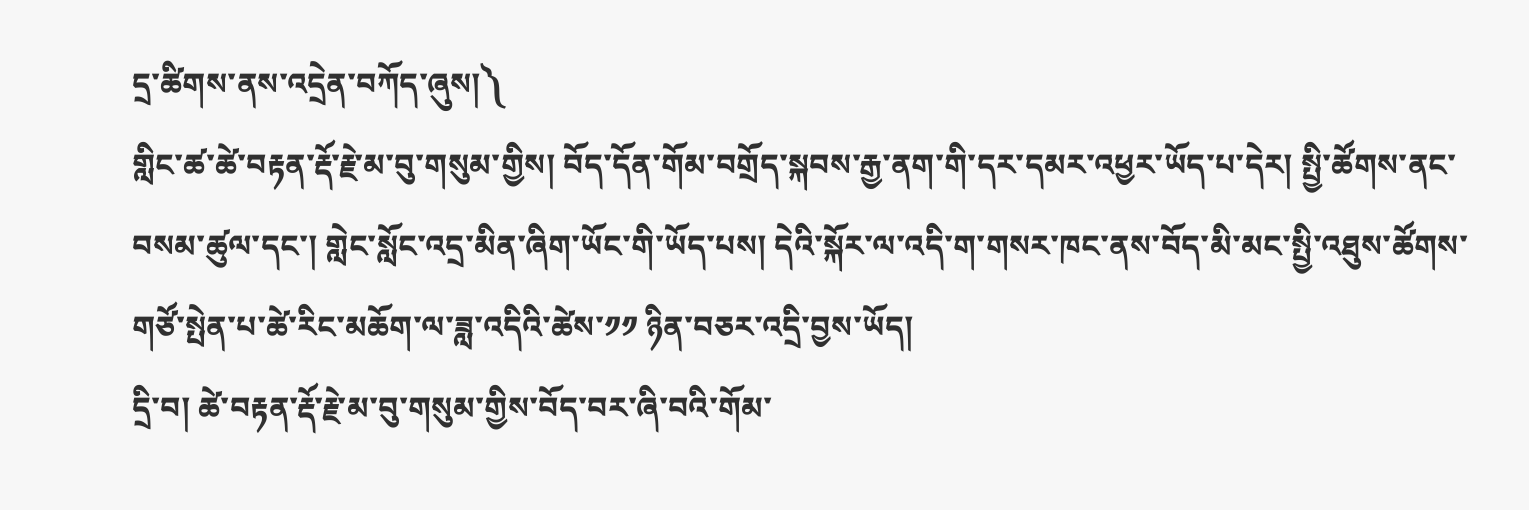དྲ་ཚིགས་ནས་འདྲེན་བཀོད་ཞུས།༽
གླིང་ཚ་ཚེ་བརྟན་རྡོ་རྗེ་མ་བུ་གསུམ་གྱིས། བོད་དོན་གོམ་བགྲོད་སྐབས་རྒྱ་ནག་གི་དར་དམར་འཕྱར་ཡོད་པ་དེར། སྤྱི་ཚོགས་ནང་བསམ་ཚུལ་དང་། གླེང་སློང་འདྲ་མིན་ཞིག་ཡོང་གི་ཡོད་པས། དེའི་སྐོར་ལ་འདི་ག་གསར་ཁང་ནས་བོད་མི་མང་སྤྱི་འཐུས་ཚོགས་གཙོ་སྤེན་པ་ཚེ་རིང་མཆོག་ལ་ཟླ་འདིའི་ཚེས་༡༡ ཉིན་བཅར་འདྲི་བྱས་ཡོད།
དྲི་བ། ཚེ་བརྟན་རྡོ་རྗེ་མ་བུ་གསུམ་གྱིས་བོད་བར་ཞི་བའི་གོམ་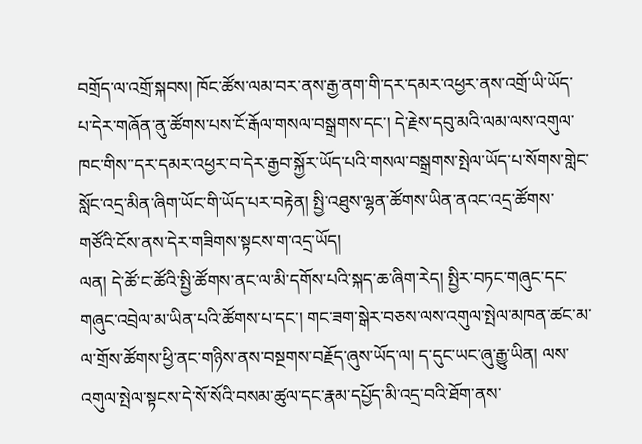བགྲོད་ལ་འགྲོ་སྐབས། ཁོང་ཚོས་ལམ་བར་ནས་རྒྱ་ནག་གི་དར་དམར་འཕྱར་ནས་འགྲོ་ཡི་ཡོད་པ་དེར་གཞོན་ནུ་ཚོགས་པས་ངོ་རྒོལ་གསལ་བསྒྲགས་དང་། དེ་རྗེས་དབུ་མའི་ལམ་ལས་འགུལ་ཁང་གིས་་དར་དམར་འཕྱར་བ་དེར་རྒྱབ་སྐྱོར་ཡོད་པའི་གསལ་བསྒྲགས་སྤེལ་ཡོད་པ་སོགས་གླེང་སློང་འདྲ་མིན་ཞིག་ཡོང་གི་ཡོད་པར་བརྟེན། སྤྱི་འཐུས་ལྷན་ཚོགས་ཡིན་ནའང་འདྲ་ཚོགས་གཙོའི་ངོས་ནས་དེར་གཟིགས་སྟངས་ག་འདྲ་ཡོད།
ལན། དེ་ཚོ་ང་ཚོའི་སྤྱི་ཚོགས་ནང་ལ་མི་དགོས་པའི་སྐད་ཆ་ཞིག་རེད། སྤྱིར་བཏང་གཞུང་དང་གཞུང་འབྲེལ་མ་ཡིན་པའི་ཚོགས་པ་དང་། གང་ཟག་སྒེར་བཅས་ལས་འགུལ་སྤེལ་མཁན་ཚང་མ་ལ་གྲོས་ཚོགས་ཕྱི་ནང་གཉིས་ནས་བསྔགས་བརྗོད་ཞུས་ཡོད་ལ། ད་དུང་ཡང་ཞུ་རྒྱུ་ཡིན། ལས་འགུལ་སྤེལ་སྟངས་དེ་སོ་སོའི་བསམ་ཚུལ་དང་རྣམ་དཔྱོད་མི་འདྲ་བའི་ཐོག་ནས་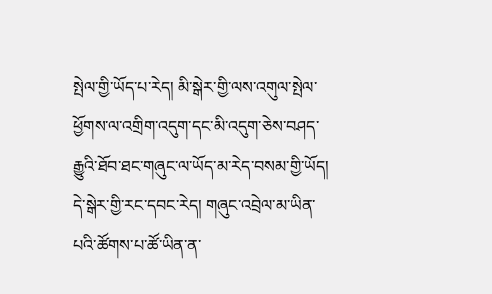སྤེལ་གྱི་ཡོད་པ་རེད། མི་སྒེར་གྱི་ལས་འགུལ་སྤེལ་ཕྱོགས་ལ་འགྲིག་འདུག་དང་མི་འདུག་ཅེས་བཤད་རྒྱུའི་ཐོབ་ཐང་གཞུང་ལ་ཡོད་མ་རེད་བསམ་གྱི་ཡོད། དེ་སྒེར་གྱི་རང་དབང་རེད། གཞུང་འབྲེལ་མ་ཡིན་པའི་ཚོགས་པ་ཚོ་ཡིན་ན་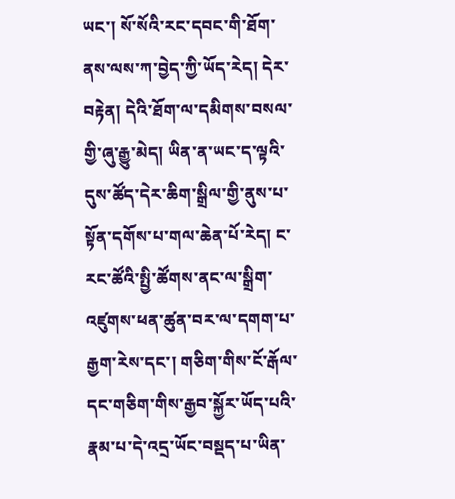ཡང་། སོ་སོའི་རང་དབང་གི་ཐོག་ནས་ལས་ཀ་བྱེད་ཀྱི་ཡོད་རེད། དེར་བརྟེན། དེའི་ཐོག་ལ་དམིགས་བསལ་གྱི་ཞུ་རྒྱུ་མེད། ཡིན་ན་ཡང་ད་ལྟའི་དུས་ཚོད་དེར་ཆིག་སྒྲིལ་གྱི་ནུས་པ་སྟོན་དགོས་པ་གལ་ཆེན་པོ་རེད། ང་རང་ཚོའི་སྤྱི་ཚོགས་ནང་ལ་སྒྲིག་འཛུགས་ཕན་ཚུན་བར་ལ་དགག་པ་རྒྱག་རེས་དང་། གཅིག་གིས་ངོ་རྒོལ་དང་གཅིག་གིས་རྒྱབ་སྐྱོར་ཡོད་པའི་རྣམ་པ་དེ་འདྲ་ཡོང་བསྡད་པ་ཡིན་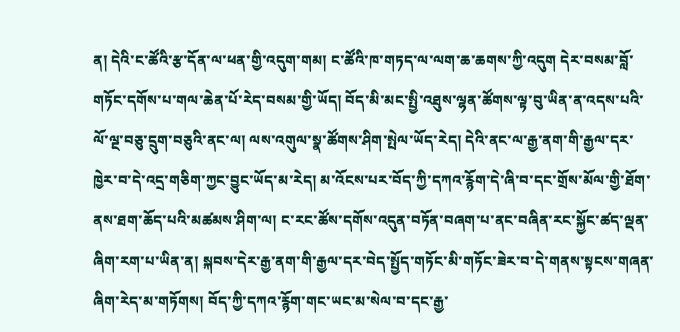ན། དེའི་ང་ཚོའི་རྩ་དོན་ལ་ཕན་གྱི་འདུག་གམ། ང་ཚོའི་ཁ་གཏད་ལ་ལག་ཆ་ཆགས་ཀྱི་འདུག དེར་བསམ་བློ་གཏོང་དགོས་པ་གལ་ཆེན་པོ་རེད་བསམ་གྱི་ཡོད། བོད་མི་མང་སྤྱི་འཐུས་ལྷན་ཚོགས་ལྟ་བུ་ཡིན་ན་འདས་པའི་ལོ་ལྔ་བཅུ་དྲུག་བཅུའི་ནང་ལ། ལས་འགུལ་སྣ་ཚོགས་ཤིག་སྤེལ་ཡོད་རེད། དེའི་ནང་ལ་རྒྱ་ནག་གི་རྒྱལ་དར་ཁྱེར་བ་དེ་འདྲ་གཅིག་ཀྱང་བྱུང་ཡོད་མ་རེད། མ་འོངས་པར་བོད་ཀྱི་དཀའ་རྙོག་དེ་ཞི་བ་དང་གྲོས་མོལ་གྱི་ཐོག་ནས་ཐག་ཆོད་པའི་མཚམས་ཤིག་ལ། ང་རང་ཚོས་དགོས་འདུན་བཏོན་བཞག་པ་ནང་བཞིན་རང་སྐྱོང་ཚད་ལྡན་ཞིག་རག་པ་ཡིན་ན། སྐབས་དེར་རྒྱ་ནག་གི་རྒྱལ་དར་བེད་སྤྱོད་གཏོང་མི་གཏོང་ཟེར་བ་དེ་གནས་སྟངས་གཞན་ཞིག་རེད་མ་གཏོགས། བོད་ཀྱི་དཀའ་རྙོག་གང་ཡང་མ་སེལ་བ་དང་རྒྱ་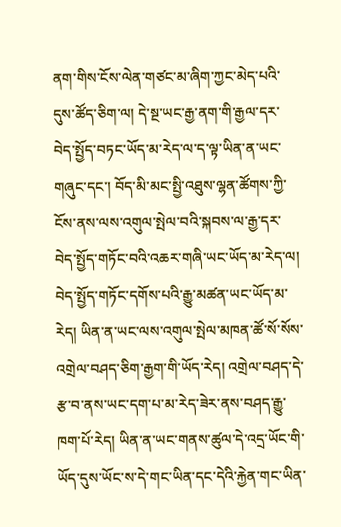ནག་གིས་ངོས་ལེན་གཙང་མ་ཞིག་ཀྱང་མེད་པའི་དུས་ཚོད་ཅིག་ལ། དེ་སྔ་ཡང་རྒྱ་ནག་གི་རྒྱལ་དར་བེད་སྤྱོད་བཏང་ཡོད་མ་རེད་ལ་ད་ལྟ་ཡིན་ན་ཡང་གཞུང་དང་། བོད་མི་མང་སྤྱི་འཐུས་ལྷན་ཚོགས་ཀྱི་ངོས་ནས་ལས་འགུལ་སྤེལ་བའི་སྐབས་ལ་རྒྱ་དར་བེད་སྤྱོད་གཏོང་བའི་འཆར་གཞི་ཡང་ཡོད་མ་རེད་ལ། བེད་སྤྱོད་གཏོང་དགོས་པའི་རྒྱུ་མཚན་ཡང་ཡོད་མ་རེད། ཡིན་ན་ཡང་ལས་འགུལ་སྤེལ་མཁན་ཚོ་སོ་སོས་འགྲེལ་བཤད་ཅིག་རྒྱག་གི་ཡོད་རེད། འགྲེལ་བཤད་དེ་རྩ་བ་ནས་ཡང་དག་པ་མ་རེད་ཟེར་ནས་བཤད་རྒྱུ་ཁག་པོ་རེད། ཡིན་ན་ཡང་གནས་ཚུལ་དེ་འདྲ་ཡོང་གི་ཡོད་དུས་ཡོང་ས་དེ་གང་ཡིན་དང་དེའི་རྐྱེན་གང་ཡིན་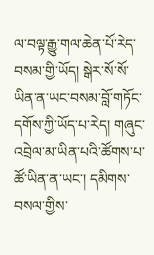ལ་བལྟ་རྒྱུ་གལ་ཆེན་པོ་རེད་བསམ་གྱི་ཡོད། སྒེར་སོ་སོ་ཡིན་ན་ཡང་བསམ་བློ་གཏོང་དགོས་ཀྱི་ཡོད་པ་རེད། གཞུང་འབྲེལ་མ་ཡིན་པའི་ཚོགས་པ་ཚོ་ཡིན་ན་ཡང་། དམིགས་བསལ་གྱིས་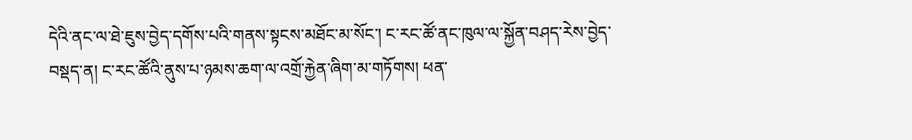དེའི་ནང་ལ་ཐེ་ཇུས་བྱེད་དགོས་པའི་གནས་སྟངས་མཐོང་མ་སོང་། ང་རང་ཚོ་ནང་ཁུལ་ལ་སྐྱོན་བཤད་རེས་བྱེད་བསྡད་ན། ང་རང་ཚོའི་ནུས་པ་ཉམས་ཆག་ལ་འགྲོ་རྐྱེན་ཞིག་མ་གཏོགས། ཕན་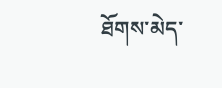ཐོགས་མེད་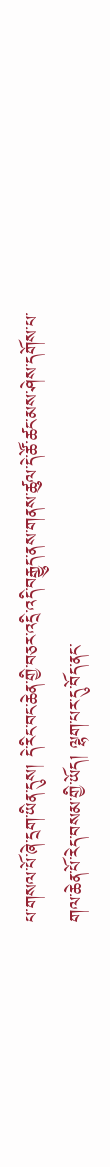པ་གསལ་པོ་ཞེ་དྲག་ཡིན་དུས། དེ་རིང་བང་ཆེན་གྱི་བཅར་འདྲི་འདི་བརྒྱུད་ནས་གནས་ཚུལ་དེ་ཚོ་ཚང་མས་ཤེས་དགོས་པ་གལ་ཆེན་པོ་རེད་བསམ་གྱི་ཡོད། ལྷག་པར་དུ་བོད་ནང་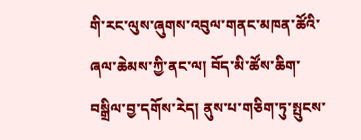གི་རང་ལུས་ཞུགས་འབུལ་གནང་མཁན་ཚོའི་ཞལ་ཆེམས་ཀྱི་ནང་ལ། བོད་མི་ཚོས་ཆིག་བསྒྲིལ་བྱ་དགོས་རེད། ནུས་པ་གཅིག་ཏུ་སྤུངས་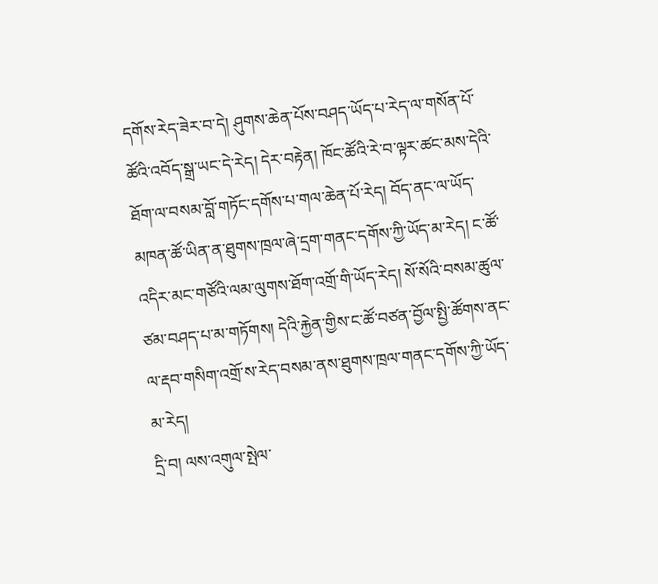དགོས་རེད་ཟེར་བ་དེ། ཤུགས་ཆེན་པོས་བཤད་ཡོད་པ་རེད་ལ་གསོན་པོ་ཚོའི་འབོད་སྒྲ་ཡང་དེ་རེད། དེར་བརྟེན། ཁོང་ཚོའི་རེ་བ་ལྟར་ཚང་མས་དེའི་ཐོག་ལ་བསམ་བློ་གཏོང་དགོས་པ་གལ་ཆེན་པོ་རེད། བོད་ནང་ལ་ཡོད་མཁན་ཚོ་ཡིན་ན་ཐུགས་ཁྲལ་ཞེ་དྲག་གནང་དགོས་ཀྱི་ཡོད་མ་རེད། ང་ཚོ་འདིར་མང་གཙོའི་ལམ་ལུགས་ཐོག་འགྲོ་གི་ཡོད་རེད། སོ་སོའི་བསམ་ཚུལ་ཙམ་བཤད་པ་མ་གཏོགས། དེའི་རྐྱེན་གྱིས་ང་ཚོ་བཙན་བྱོལ་སྤྱི་ཚོགས་ནང་ལ་རྡབ་གསིག་འགྲོ་ས་རེད་བསམ་ནས་ཐུགས་ཁྲལ་གནང་དགོས་ཀྱི་ཡོད་མ་རེད།
དྲི་བ། ལས་འགུལ་སྤེལ་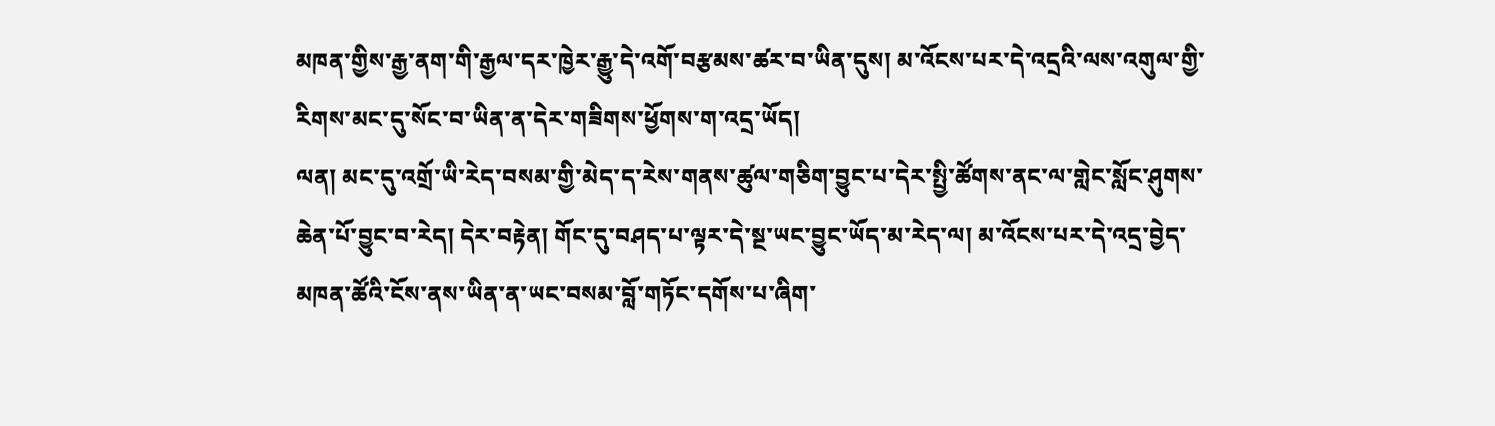མཁན་གྱིས་རྒྱ་ནག་གི་རྒྱལ་དར་ཁྱེར་རྒྱུ་དེ་འགོ་བརྩམས་ཚར་བ་ཡིན་དུས། མ་འོངས་པར་དེ་འདྲའི་ལས་འགུལ་གྱི་རིགས་མང་དུ་སོང་བ་ཡིན་ན་དེར་གཟིགས་ཕྱོགས་ག་འདྲ་ཡོད།
ལན། མང་དུ་འགྲོ་ཡི་རེད་བསམ་གྱི་མེད་ད་རེས་གནས་ཚུལ་གཅིག་བྱུང་པ་དེར་སྤྱི་ཚོགས་ནང་ལ་གླེང་སློང་ཤུགས་ཆེན་པོ་བྱུང་བ་རེད། དེར་བརྟེན། གོང་དུ་བཤད་པ་ལྟར་དེ་སྔ་ཡང་བྱུང་ཡོད་མ་རེད་ལ། མ་འོངས་པར་དེ་འདྲ་བྱེད་མཁན་ཚོའི་ངོས་ནས་ཡིན་ན་ཡང་བསམ་བློ་གཏོང་དགོས་པ་ཞིག་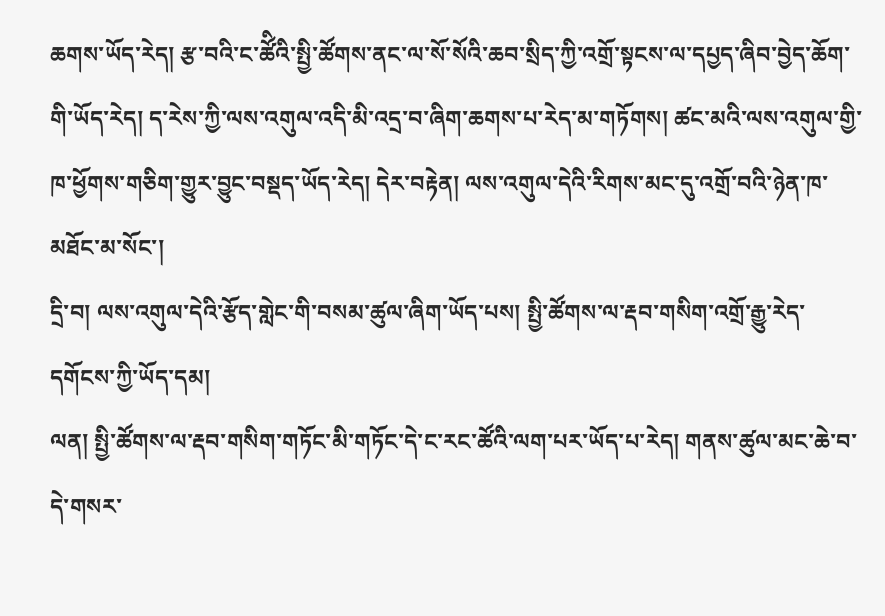ཆགས་ཡོད་རེད། རྩ་བའི་ང་ཚོིའི་སྤྱི་ཚོགས་ནང་ལ་སོ་སོའི་ཆབ་སྲིད་ཀྱི་འགྲོ་སྟངས་ལ་དཔྱད་ཞིབ་བྱེད་ཆོག་གི་ཡོད་རེད། ད་རེས་ཀྱི་ལས་འགུལ་འདི་མི་འདྲ་བ་ཞིག་ཆགས་པ་རེད་མ་གཏོགས། ཚང་མའི་ལས་འགུལ་གྱི་ཁ་ཕྱོགས་གཅིག་གྱུར་བྱུང་བསྡད་ཡོད་རེད། དེར་བརྟེན། ལས་འགུལ་དེའི་རིགས་མང་དུ་འགྲོ་བའི་ཉེན་ཁ་མཐོང་མ་སོང་།
དྲི་བ། ལས་འགུལ་དེའི་རྩོད་གླེང་གི་བསམ་ཚུལ་ཞིག་ཡོད་པས། སྤྱི་ཚོགས་ལ་རྡབ་གསིག་འགྲོ་རྒྱུ་རེད་དགོངས་ཀྱི་ཡོད་དམ།
ལན། སྤྱི་ཚོགས་ལ་རྡབ་གསིག་གཏོང་མི་གཏོང་དེ་ང་རང་ཚོའི་ལག་པར་ཡོད་པ་རེད། གནས་ཚུལ་མང་ཆེ་བ་དེ་གསར་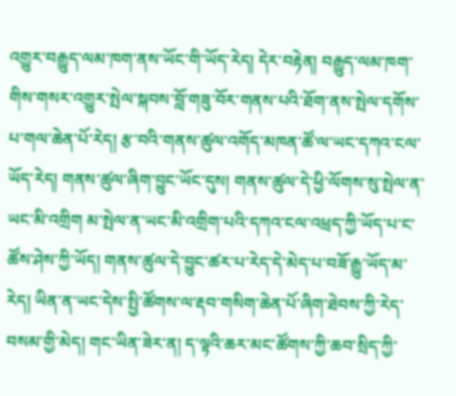འགྱུར་བརྒྱུད་ལམ་ཁག་ནས་ཡོང་གི་ཡོད་རེད། དེར་བརྟེན། བརྒྱུད་ལམ་ཁག་གིས་གསར་འགྱུར་སྤེལ་སྐབས་བློ་གཟུ་བོར་གནས་པའི་ཐོག་ནས་སྤེལ་དགོས་པ་གལ་ཆེན་པོ་རེད། རྩ་བའི་གནས་ཚུལ་འགོད་མཁན་ཚོ་ལ་ཡང་དཀའ་ངལ་ཡོད་རེད། གནས་ཚུལ་ཞིག་བྱུང་ཡོང་དུས། གནས་ཚུལ་དེ་ཕྱི་ལོགས་སུ་སྤེལ་ན་ཡང་མི་འགྲིག མ་སྤེལ་ན་ཡང་མི་འགྲིག་པའི་དཀའ་ངལ་འཕྲད་ཀྱི་ཡོད་པ་ང་ཚོས་ཤེས་ཀྱི་ཡོད། གནས་ཚུལ་དེ་བྱུང་ཚར་པ་རེད་དེ་མེད་པ་བཟོ་རྒྱུ་ཡོད་མ་རེད། ཡིན་ན་ཡང་དེས་སྤྱི་ཚོགས་ལ་རྡབ་གསིག་ཆེན་པོ་ཞིག་ཐེབས་ཀྱི་རེད་བསམ་གྱི་མེད། གང་ཡིན་ཟེར་ན། ད་ལྟའི་ཆར་མང་ཚོགས་ཀྱི་ཆབ་སྲིད་ཀྱི་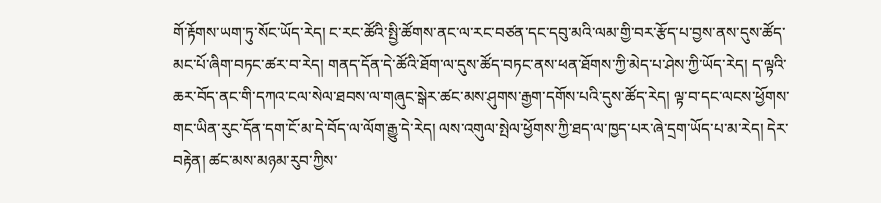གོ་རྟོགས་ཡག་ཏུ་སོང་ཡོད་རེད། ང་རང་ཚོའི་སྤྱི་ཚོགས་ནང་ལ་རང་བཙན་དང་དབུ་མའི་ལམ་གྱི་བར་རྩོད་པ་བྱས་ནས་དུས་ཚོད་མང་པོ་ཞིག་བཏང་ཚར་བ་རེད། གནད་དོན་དེ་ཚོའི་ཐོག་ལ་དུས་ཚོད་བཏང་ནས་ཕན་ཐོགས་ཀྱི་མེད་པ་ཤེས་ཀྱི་ཡོད་རེད། ད་ལྟའི་ཆར་བོད་ནང་གི་དཀའ་ངལ་སེལ་ཐབས་ལ་གཞུང་སྒེར་ཚང་མས་ཤུགས་རྒྱག་དགོས་པའི་དུས་ཚོད་རེད། ལྟ་བ་དང་ལངས་ཕྱོགས་གང་ཡིན་རུང་དོན་དག་ངོ་མ་དེ་བོད་ལ་ལོག་རྒྱུ་དེ་རེད། ལས་འགུལ་སྤེལ་ཕྱོགས་ཀྱི་ཐད་ལ་ཁྱད་པར་ཞེ་དྲག་ཡོད་པ་མ་རེད། དེར་བརྟེན། ཚང་མས་མཉམ་རུབ་ཀྱིས་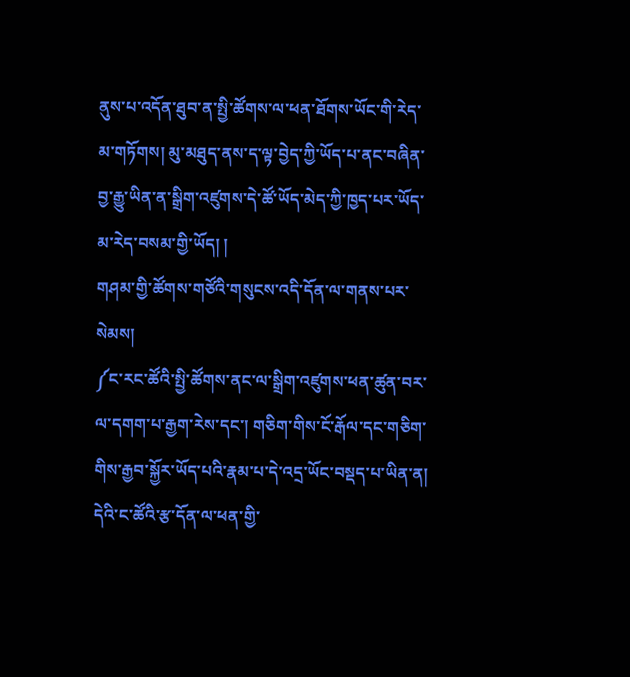ནུས་པ་འདོན་ཐུབ་ན་སྤྱི་ཚོགས་ལ་ཕན་ཐོགས་ཡོང་གི་རེད་མ་གཏོགས། མུ་མཐུད་ནས་ད་ལྟ་བྱེད་ཀྱི་ཡོད་པ་ནང་བཞིན་བྱ་རྒྱུ་ཡིན་ན་སྒྲིག་འཛུགས་དེ་ཚོ་ཡོད་མེད་ཀྱི་ཁྱད་པར་ཡོད་མ་རེད་བསམ་གྱི་ཡོད། །
གཤམ་གྱི་ཚོགས་གཙོའི་གསུངས་འདི་དོན་ལ་གནས་པར་སེམས།
༼ང་རང་ཚོའི་སྤྱི་ཚོགས་ནང་ལ་སྒྲིག་འཛུགས་ཕན་ཚུན་བར་ལ་དགག་པ་རྒྱག་རེས་དང་། གཅིག་གིས་ངོ་རྒོལ་དང་གཅིག་གིས་རྒྱབ་སྐྱོར་ཡོད་པའི་རྣམ་པ་དེ་འདྲ་ཡོང་བསྡད་པ་ཡིན་ན། དེའི་ང་ཚོའི་རྩ་དོན་ལ་ཕན་གྱི་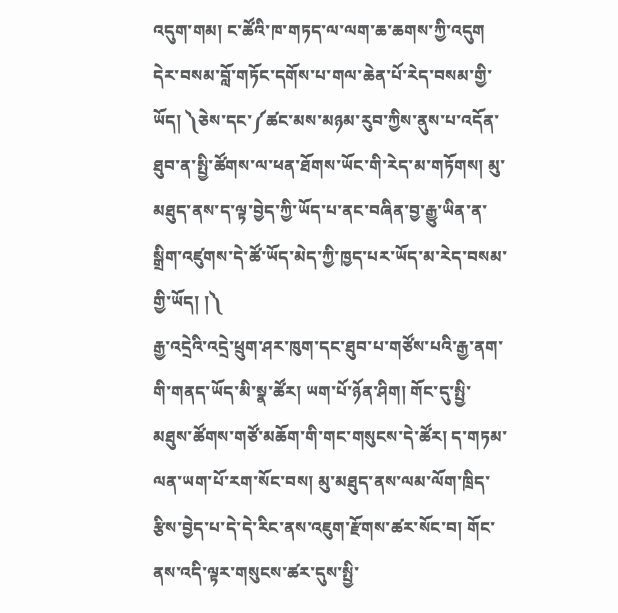འདུག་གམ། ང་ཚོའི་ཁ་གཏད་ལ་ལག་ཆ་ཆགས་ཀྱི་འདུག དེར་བསམ་བློ་གཏོང་དགོས་པ་གལ་ཆེན་པོ་རེད་བསམ་གྱི་ཡོད། ༽ཅེས་དང་༼ཚང་མས་མཉམ་རུབ་ཀྱིས་ནུས་པ་འདོན་ཐུབ་ན་སྤྱི་ཚོགས་ལ་ཕན་ཐོགས་ཡོང་གི་རེད་མ་གཏོགས། མུ་མཐུད་ནས་ད་ལྟ་བྱེད་ཀྱི་ཡོད་པ་ནང་བཞིན་བྱ་རྒྱུ་ཡིན་ན་སྒྲིག་འཛུགས་དེ་ཚོ་ཡོད་མེད་ཀྱི་ཁྱད་པར་ཡོད་མ་རེད་བསམ་གྱི་ཡོད། །༽
རྒྱ་འདྲེའི་འདྲེ་ཕྲུག་ཤར་ཁུག་དང་ཐུབ་པ་གཙོས་པའི་རྒྱ་ནག་གི་གནད་ཡོད་མི་སྣ་ཚོར། ཡག་པོ་ཉོན་ཤིག། གོང་དུ་སྤྱི་མཐུས་ཚོགས་གཙོ་མཆོག་གི་གང་གསུངས་དེ་ཚོར། ད་གཏམ་ལན་ཡག་པོ་རག་སོང་བས། མུ་མཐུད་ནས་ལམ་ལོག་ཁྲིད་རྩིས་བྱེད་པ་དེ་དེ་རིང་ནས་འཇུག་རྫོགས་ཚར་སོང་བ། གོང་ནས་འདི་ལྟར་གསུངས་ཚར་དུས་སྤྱི་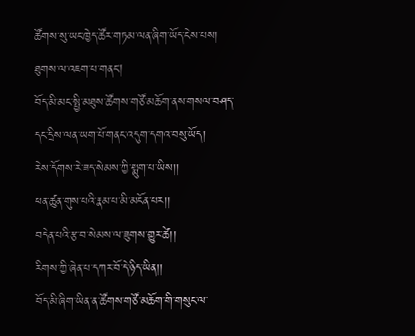ཚོགས་སུ་ཡང་ཁྱེད་ཚོར་གཏམ་ལན་ཞིག་ཡོད་ངེས་པས། ཐུགས་ལ་འཇག་པ་གནང།
བོད་མི་མང་སྤྱི་མཐུས་ཚོགས་གཙོ་མཆོག་ནས་གསལ་བཤད་དང་དྲིས་ལན་ཡག་པོ་གནང་འདུག་དགའ་བསུ་ཡོད།
རེས་དོགས་རེ་ཟད་སེམས་ཀྱི་སྨུག་པ་ཡིས།།
ཕན་ཚུན་གུས་པའི་རྣམ་པ་མི་མངོན་པར།།
བདེན་པའི་རྩ་བ་སེམས་ལ་ཟུགས་གྱུར་ཚེ།།
རིགས་ཀྱི་ཞེན་པ་དཀར་བོ་དེ་ཉིད་ཡིན།།
བོད་མི་ཞིག་ཡིན་ན་ཚོགས་གཙོ་མཆོག་གི་གསུང་ལ་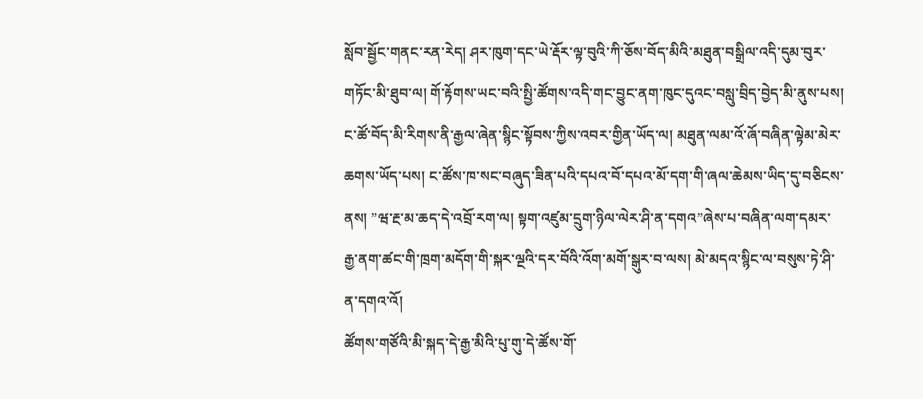སློབ་སྦྱོང་གནང་རན་རེད། ཤར་ཁུག་དང་ཡེ་རྡོར་ལྟ་བུའི་ཀི་ཅོས་བོད་མིའི་མཐུན་བསྒྲིལ་འདི་དུམ་བུར་གཏོང་མི་ཐུབ་ལ། གོ་རྟོགས་ཡང་བའི་སྤྱི་ཚོགས་འདི་གང་བྱུང་ནག་ཁུང་དུའང་བསླུ་བྲིད་བྱེད་མི་ནུས་པས། ང་ཚོ་བོད་མི་རིགས་ནི་རྒྱལ་ཞེན་སྙིང་སྟོབས་ཀྱིས་འབར་གྱིན་ཡོད་ལ། མཐུན་ལམ་འོ་ཞོ་བཞིན་ལྟེམ་མེར་ཆགས་ཡོད་པས། ང་ཚོས་ཁ་སང་བཞུད་ཟིན་པའི་དཔའ་བོ་དཔའ་མོ་དག་གི་ཞལ་ཆེམས་ཡིད་དུ་བཅིངས་ནས། ”ཝ་རྔ་མ་ཆད་དེ་འབྲོ་རག་ལ། སྟག་འཛུམ་དྲུག་ཉིལ་ལེར་ཤི་ན་དགའ”ཞེས་པ་བཞིན་ལག་དམར་རྒྱ་ནག་ཚང་གི་ཁྲག་མདོག་གི་སྐར་ལྔའི་དར་བོའི་འོག་མགོ་སྒུར་བ་ལས། མེ་མདའ་སྙིང་ལ་བསུས་ཏེ་ཤི་ན་དགའ་འོ།
ཚོགས་གཙོའི་མི་སྐད་དེ་རྒྱ་མིའི་པུ་གུ་དེ་ཚོས་གོ་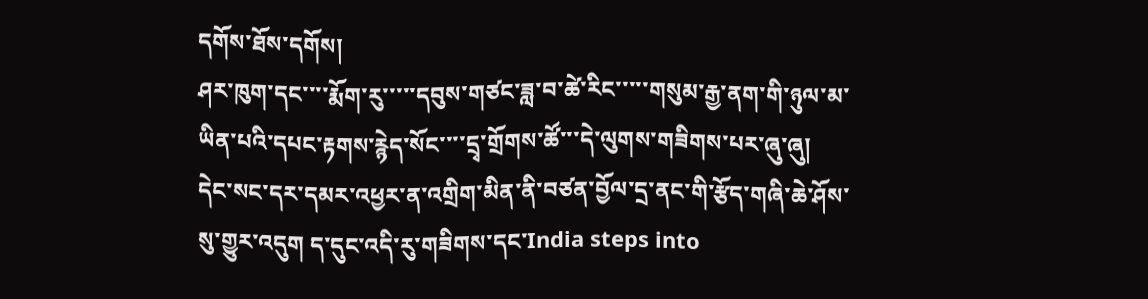དགོས་ཐོས་དགོས།
ཤར་ཁུག་དང་་་་རྨོག་རུ་་་་་དབུས་གཙང་ཟླ་བ་ཚེ་རིང་་་་་གསུམ་རྒྱ་ནག་གི་ཉུལ་མ་ཡིན་པའི་དཔང་རྟགས་རྙེད་སོང་་་་དྲྭ་གྲོགས་ཚོ་་་དེ་ལུགས་གཟིགས་པར་ཞུ་ཞུ།
དེང་སང་དར་དམར་འཕྱར་ན་འགྲིག་མིན་ནི་བཙན་བྱོལ་དྲ་ནང་གི་རྩོད་གཞི་ཆེ་ཤོས་སུ་གྱུར་འདུག ད་དུང་འདི་རུ་གཟིགས་དང་India steps into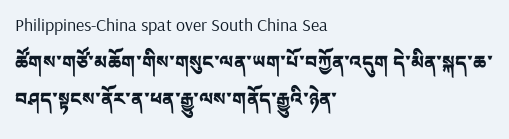Philippines-China spat over South China Sea
ཚོགས་གཙོ་མཆོག་གིས་གསུང་ལན་ཡག་པོ་བཀྱོན་འདུག དེ་མིན་སྐད་ཆ་བཤད་སྟངས་ནོར་ན་ཕན་རྒྱུ་ལས་གནོད་རྒྱུའི་ཉེན་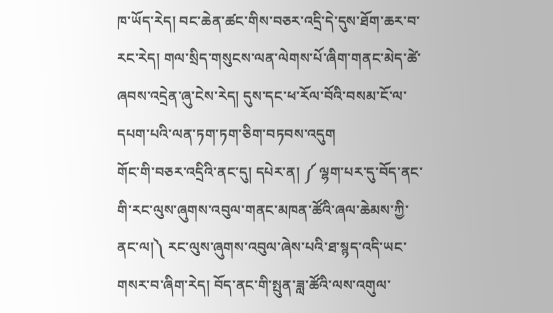ཁ་ཡོད་རེད། བང་ཆེན་ཚང་གིས་བཅར་འདྲི་དེ་དུས་ཐོག་ཆར་བ་རང་རེད། གལ་སྲིད་གསུངས་ལན་ལེགས་པོ་ཞིག་གནང་མེད་ཚེ་ཞབས་འདྲེན་ཞུ་ངེས་རེད། དུས་དང་ཕ་རོལ་བོའི་བསམ་ངོ་ལ་དཔག་པའི་ལན་ཏག་ཏག་ཅིག་བཏབས་འདུག
གོང་གི་བཅར་འདྲིའི་ནང་དུ། དཔེར་ན། ༼ ལྷག་པར་དུ་བོད་ནང་གི་རང་ལུས་ཞུགས་འབུལ་གནང་མཁན་ཚོའི་ཞལ་ཆེམས་ཀྱི་ནང་ལ།༽ རང་ལུས་ཞུགས་འབུལ་ཞེས་པའི་ཐ་སྙད་འདི་ཡང་གསར་བ་ཞིག་རེད། བོད་ནང་གི་སྤུན་ཟླ་ཚོའི་ལས་འགུལ་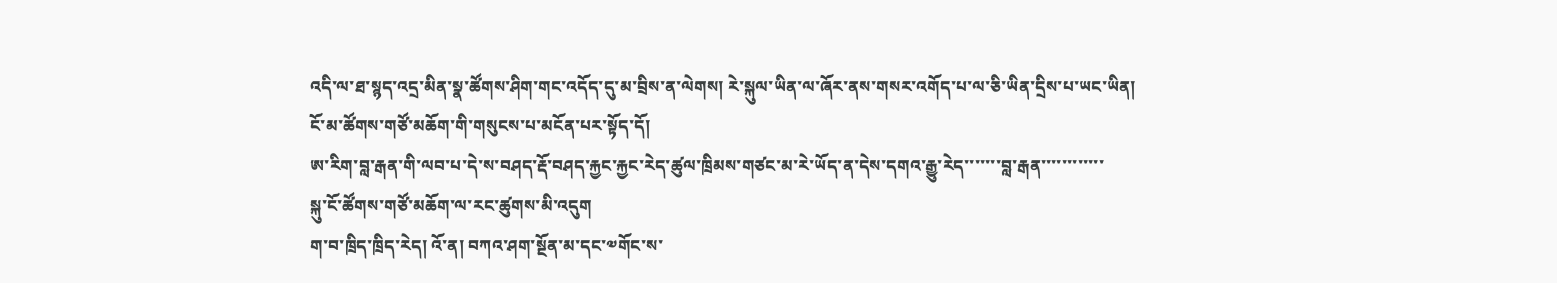འདི་ལ་ཐ་སྙད་འདྲ་མིན་སྣ་ཚོགས་ཤིག་གང་འདོད་དུ་མ་བྲིས་ན་ལེགས། རེ་སྐུལ་ཡིན་ལ་ཞོར་ནས་གསར་འགོད་པ་ལ་ཅི་ཡིན་དྲིས་པ་ཡང་ཡིན།
ངོ་མ་ཚོགས་གཙོ་མཆོག་གི་གསུངས་པ་མངོན་པར་སྟོད་དོ།
ཨ་རིག་བླ་རྒན་གི་ལབ་པ་དེ་ས་བཤད་རྡོ་བཤད་རྐྱང་རྐྱང་རེད་ཚུལ་ཁྲིམས་གཙང་མ་རེ་ཡོད་ན་དེས་དགའ་རྒྱུ་རེད་་་་་་་བླ་རྒན་་་་་་་་་་་་
སྐུ་ངོ་ཚོགས་གཙོ་མཆོག་ལ་རང་ཚུགས་མི་འདུག
ག་བ་ཁྲིད་ཁྲིད་རེད། འོ་ན། བཀའ་ཤག་སྔོན་མ་དང་༧གོང་ས་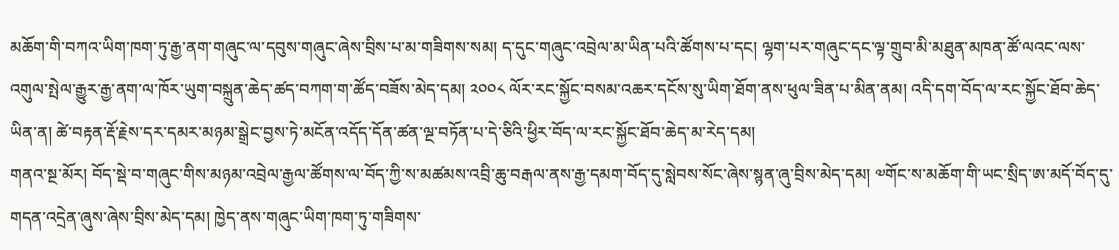མཆོག་གི་བཀའ་ཡིག་ཁག་ཏུ་རྒྱ་ནག་གཞུང་ལ་དབུས་གཞུང་ཞེས་བྲིས་པ་མ་གཟིགས་སམ། ད་དུང་གཞུང་འབྲེལ་མ་ཡིན་པའི་ཚོགས་པ་དང། ལྷག་པར་གཞུང་དང་ལྟ་གྲུབ་མི་མཐུན་མཁན་ཚོ་ལའང་ལས་འགུལ་སྤེལ་རྒྱུར་རྒྱ་ནག་ལ་ཁོར་ཡུག་བསྐྲུན་ཆེད་ཚད་བཀག་ག་ཚོད་བཟོས་མེད་དམ། ༢༠༠༨ ལོར་རང་སྐྱོང་བསམ་འཆར་དངོས་སུ་ཡིག་ཐོག་ནས་ཕུལ་ཟིན་པ་མིན་ནམ། འདི་དག་བོད་ལ་རང་སྐྱོང་ཐོབ་ཆེད་ཡིན་ན། ཚེ་བརྟན་རྡོ་རྗེས་དར་དམར་མཉམ་སྒྲེང་བྱས་ཏེ་མངོན་འདོད་དོན་ཚན་ལྔ་བཏོན་པ་དེ་ཅིའི་ཕྱིར་བོད་ལ་རང་སྐྱོང་ཐོབ་ཆེད་མ་རེད་དམ།
གནའ་སྔ་མོར། བོད་སྡེ་བ་གཞུང་གིས་མཉམ་འབྲེལ་རྒྱལ་ཚོགས་ལ་བོད་ཀྱི་ས་མཚམས་འབྲི་ཆུ་བརྒལ་ནས་རྒྱ་དམག་བོད་དུ་སླེབས་སོང་ཞེས་སྙན་ཞུ་བྲིས་མེད་དམ། ༧གོང་ས་མཆོག་གི་ཡང་སྲིད་ཨ་མདོ་བོད་དུ་གདན་འདྲེན་ཞུས་ཞེས་བྲིས་མེད་དམ། ཁྱེད་ནས་གཞུང་ཡིག་ཁག་ཏུ་གཟིགས་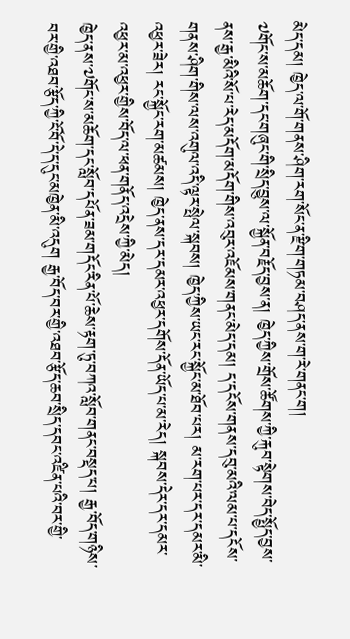མེད་དམ། ཁྱེད་ལ་གོ་གནས་ཤིག་རག་སོང་ན་རྫིག་གཏམ་བཤད་ནས་ག་རེ་གནང་ག།
༧གོང་ས་མཆོག་དང་གཞུང་གི་སྲིད་བྱུས་ལ་སྐྱོན་བརྗོད་བྱས་ན། ཁྱེད་ཀྱིས་གྲོས་ཚོགས་ཀྱི་རྐུབ་སྟེགས་བེད་སྤྱོད་བྱས་ནས་རྒྱ་མིའི་སོ་པ་རེད་མདོག་མདོག་གིས་འབུར་འཇོམས་གནང་མེད་དམ། ད་དངོས་གནས་དབུ་མའི་ལམ་པ་དངོས་གནས་ཤིག་གིས་ལས་འགུལ་འདི་ལྟར་སྤེལ་སྐབས། ཁྱེད་ཀྱིས་ཡང་རང་སྐྱོང་མ་ཐོབ་པར། མ་རག་པར་དར་དམར་མི་འཕྱར་ཟེར། རང་སྐྱོང་རག་མཚམས། ཁྱེད་ནས་དར་དམར་འཕྱར་དགོས་དོན་ཡོད་པ་མ་རེད། སྐབས་དེར་དར་དམར་འཕྱར་མ་འཕྱར་གྱིས་བོད་ལ་ཕན་གནོད་འདྲེས་ཀྱི་མེད།
ཁྱེད་ནས་༧གོང་ས་མཆོག་དང་སློབ་དཔོན་ཟམ་གདོང་རིན་པོ་ཆེས་རྟག་ཏུ་བཀའ་སློབ་གནང་བསྡད་པ། རྒྱ་བོད་གཉིས་བར་གྱི་འཐབ་རྩོད་ཀྱི་ངོ་བོ་དེ་ད་དུང་མཁྱེན་མི་འདུག རྒྱ་བོད་བར་གྱི་འཐབ་རྩོད་ཆབ་སྲིད་དབང་འཛིན་པའི་བར་གྱི་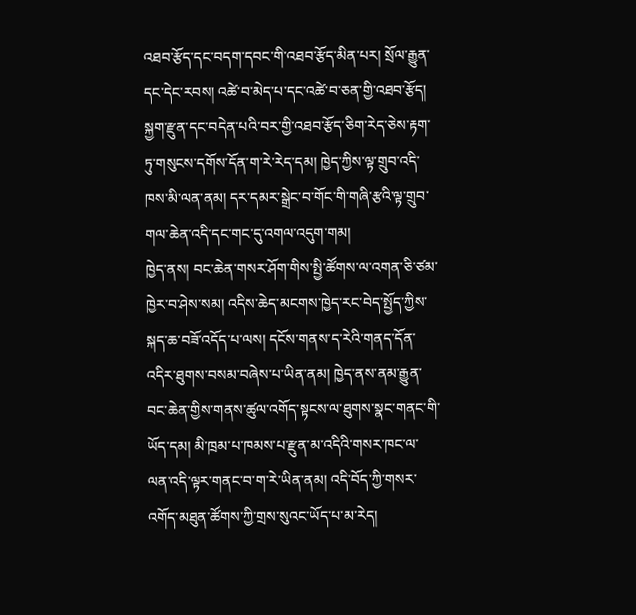འཐབ་རྩོད་དང་བདག་དབང་གི་འཐབ་རྩོད་མིན་པར། སྲོལ་རྒྱུན་དང་དེང་རབས། འཚེ་བ་མེད་པ་དང་འཚེ་བ་ཅན་གྱི་འཐབ་རྩོད། སྐྱག་རྫུན་དང་བདེན་པའི་བར་གྱི་འཐབ་རྩོད་ཅིག་རེད་ཅེས་རྟག་ཏུ་གསུངས་དགོས་དོན་ག་རེ་རེད་དམ། ཁྱེད་ཀྱིས་ལྟ་གྲུབ་འདི་ཁས་མི་ལན་ནམ། དར་དམར་སྒྲེང་བ་གོང་གི་གཞི་རྩའི་ལྟ་གྲུབ་གལ་ཆེན་འདི་དང་གང་དུ་འགལ་འདུག་གམ།
ཁྱེད་ནས། བང་ཆེན་གསར་ཤོག་གིས་སྤྱི་ཚོགས་ལ་འགན་ཅི་ཙམ་ཁྱེར་བ་ཤེས་སམ། འདིས་ཆེད་མངགས་ཁྱེད་རང་བེད་སྤྱོད་ཀྱིས་སྐད་ཆ་བཟོ་འདོད་པ་ལས། དངོས་གནས་ད་རེའི་གནད་དོན་འདིར་ཐུགས་བསམ་བཞེས་པ་ཡིན་ནམ། ཁྱེད་ནས་ནམ་རྒྱུན་བང་ཆེན་གྱིས་གནས་ཚུལ་འགོད་སྟངས་ལ་ཐུགས་སྣང་གནང་གི་ཡོད་དམ། མི་ཁྲམ་པ་ཁམས་པ་རྫུན་མ་འདིའི་གསར་ཁང་ལ་ལན་འདི་ལྟར་གནང་བ་ག་རེ་ཡིན་ནམ། འདི་བོད་ཀྱི་གསར་འགོད་མཐུན་ཚོགས་ཀྱི་གྲས་སུའང་ཡོད་པ་མ་རེད།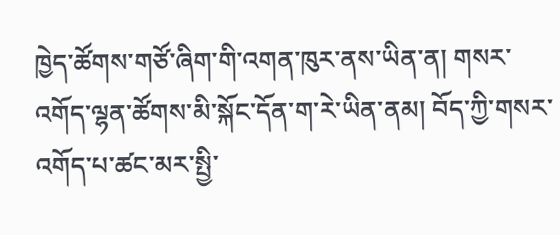ཁྱེད་ཚོགས་གཙོ་ཞིག་གི་འགན་ཁུར་ནས་ཡིན་ན། གསར་འགོད་ལྷན་ཚོགས་མི་སྐོང་དོན་ག་རེ་ཡིན་ནམ། བོད་ཀྱི་གསར་འགོད་པ་ཚང་མར་སྤྱི་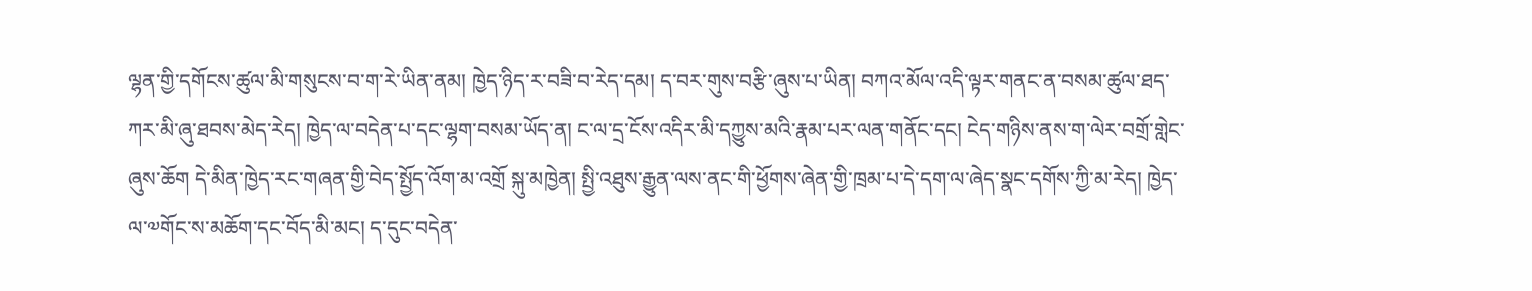ལྷན་གྱི་དགོངས་ཚུལ་མི་གསུངས་བ་ག་རེ་ཡིན་ནམ། ཁྱེད་ཉིད་ར་བཟི་བ་རེད་དམ། ད་བར་གུས་བརྩི་ཞུས་པ་ཡིན། བཀའ་མོལ་འདི་ལྟར་གནང་ན་བསམ་ཚུལ་ཐད་ཀར་མི་ཞུ་ཐབས་མེད་རེད། ཁྱེད་ལ་བདེན་པ་དང་ལྷག་བསམ་ཡོད་ན། ང་ལ་དྲ་ངོས་འདིར་མི་དཀྱུས་མའི་རྣམ་པར་ལན་གནོང་དང། ངེད་གཉིས་ནས་ག་ལེར་བགྲོ་གླེང་ཞུས་ཆོག དེ་མིན་ཁྱེད་རང་གཞན་གྱི་བེད་སྤྱོད་འོག་མ་འགྲོ སྐུ་མཁྱེན། སྤྱི་འཐུས་རྒྱུན་ལས་ནང་གི་ཕྱོགས་ཞེན་གྱི་ཁྲམ་པ་དེ་དག་ལ་ཞེད་སྣང་དགོས་ཀྱི་མ་རེད། ཁྱེད་ལ་༧གོང་ས་མཆོག་དང་བོད་མི་མང། ད་དུང་བདེན་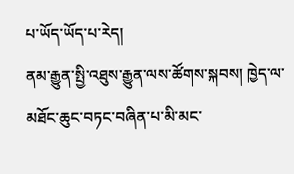པ་ཡོད་ཡོད་པ་རེད།
ནམ་རྒྱུན་སྤྱི་འཐུས་རྒྱུན་ལས་ཚོགས་སྐབས། ཁྱེད་ལ་མཐོང་ཆུང་བཏང་བཞིན་པ་མི་མང་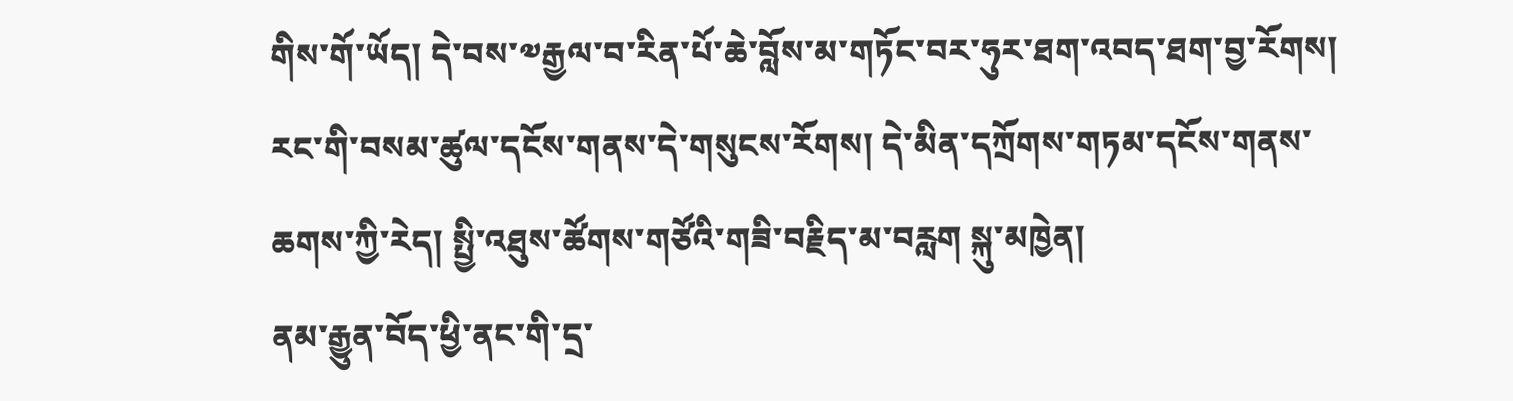གིས་གོ་ཡོད། དེ་བས་༧རྒྱལ་བ་རིན་པོ་ཆེ་བློས་མ་གཏོང་བར་ཧུར་ཐག་འབད་ཐག་བྱ་རོགས། རང་གི་བསམ་ཚུལ་དངོས་གནས་དེ་གསུངས་རོགས། དེ་མིན་དཀྲོགས་གཏམ་དངོས་གནས་ཆགས་ཀྱི་རེད། སྤྱི་འཐུས་ཚོགས་གཙོའི་གཟི་བརྗིད་མ་བརླག སྐུ་མཁྱེན།
ནམ་རྒྱུན་བོད་ཕྱི་ནང་གི་དྲ་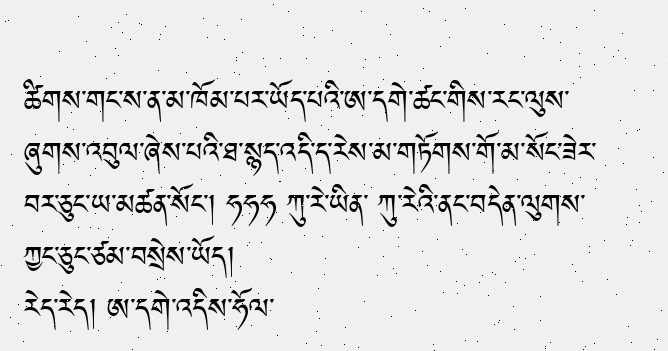ཚིགས་གང་ས་ན་མ་ཁོམ་པར་ཡོད་པའི་ཨ་དགེ་ཚང་གིས་རང་ལུས་ཞུགས་འབུལ་ཞེས་པའི་ཐ་སྙད་འདི་ད་རེས་མ་གཏོགས་གོ་མ་སོང་ཟེར་བར་ཅུང་ཡ་མཚན་སོང་། ཧཧཧ ཀུ་རེ་ཡིན་ ཀུ་རེའི་ནང་བདེན་ལུགས་ཀྱང་ཅུང་ཙམ་བསྲེས་ཡོད།
རེད་རེད། ཨ་དགེ་འདིས་ཧོལ་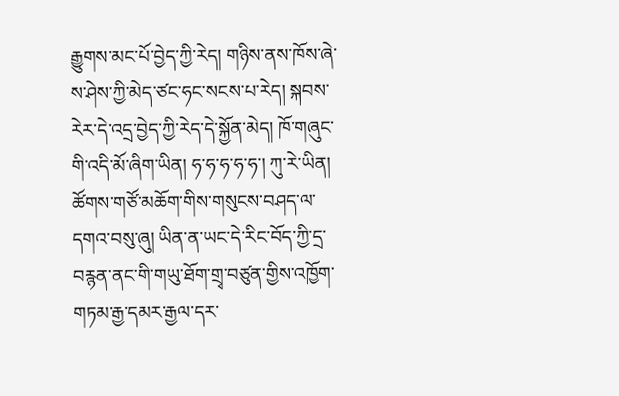རྒྱུགས་མང་པོ་བྱེད་ཀྱི་རེད། གཉིས་ནས་ཁོས་ཞེ་ས་ཤེས་ཀྱི་མེད་ཙང་ཧང་སངས་པ་རེད། སྐབས་རེར་དེ་འདྲ་བྱེད་ཀྱི་རེད་དེ་སྐྱོན་མེད། ཁོ་གཞུང་གི་འདི་མོ་ཞིག་ཡིན། ཧ་ཧ་ཧ་ཧ་ཧ་། ཀུ་རེ་ཡིན།
ཚོགས་གཙོ་མཆོག་གིས་གསུངས་བཤད་ལ་དགའ་བསུ་ཞུ། ཡིན་ན་ཡང་དེ་རིང་བོད་ཀྱི་དྲ་བརྙན་ནང་གི་གཡུ་ཐོག་གྲྭ་བཙུན་གྱིས་འཁྱོག་གཏམ་རྒྱ་དམར་རྒྱལ་དར་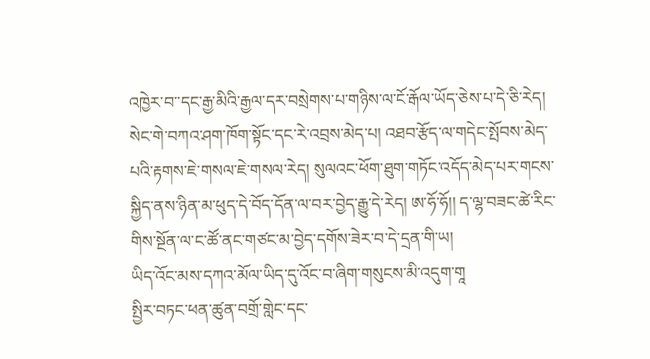འཁྱེར་བ་་དང་རྒྱ་མིའི་རྒྱལ་དར་བསྲེགས་པ་གཉིས་ལ་ངོ་རྒོལ་ཡོད་ཅེས་པ་དེ་ཅི་རེད། སེང་གེ་བཀའ་ཤག་ཁོག་སྟོང་དང་རེ་འབྲས་མེད་པ། འཐབ་རྩོད་ལ་གདེང་སྤོབས་མེད་པའི་རྟགས་ཇེ་གསལ་ཇེ་གསལ་རེད། སུལའང་ཕོག་ཐུག་གཏོང་འདོད་མེད་པར་གངས་སྐྱིད་ནས་ཉིན་མ་ཕུད་དེ་བོད་དོན་ལ་བར་བྱེད་རྒྱུ་དེ་རེད། ཨ་ཧོ་ཧོ།། ད་ལྷ་བཟང་ཚེ་རིང་གིས་སྔོན་ལ་ང་ཚོ་ནང་གཙང་མ་བྱེད་དགོས་ཟེར་བ་དེ་དྲན་གི་ཡ།
ཡིད་འོང་མས་དཀའ་མོལ་ཡིད་དུ་འོང་བ་ཞིག་གསུངས་མི་འདུག་གཱ
སྤྱིར་བཏང་ཕན་ཚུན་བགྲོ་གླེང་དང་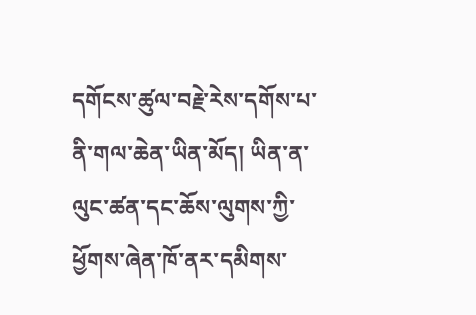དགོངས་ཚུལ་བརྗེ་རེས་དགོས་པ་ནི་གལ་ཆེན་ཡིན་མོད། ཡིན་ན་ལུང་ཚན་དང་ཆོས་ལུགས་ཀྱི་ཕྱོགས་ཞེན་ཁོ་ནར་དམིགས་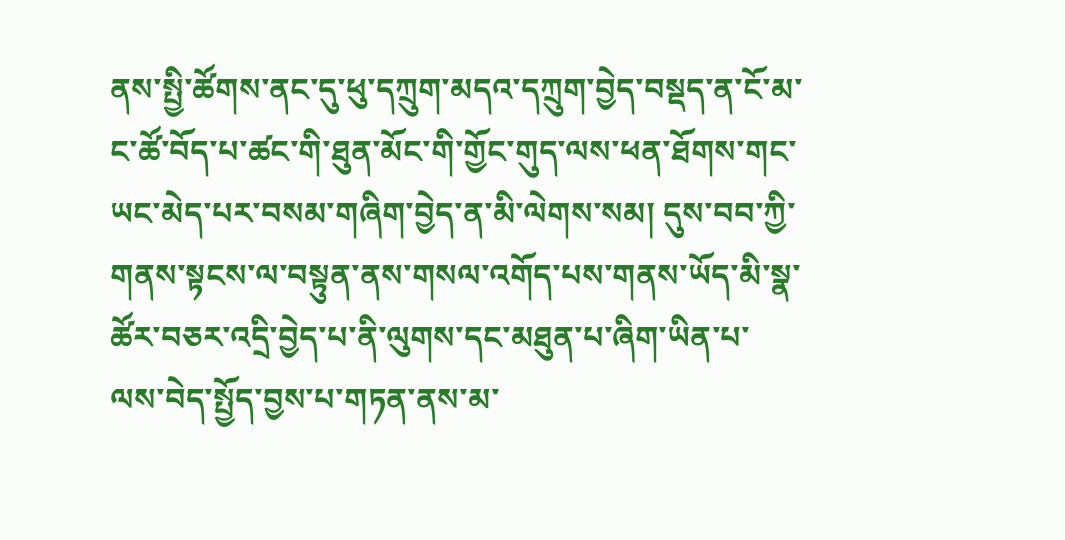ནས་སྤྱི་ཚོགས་ནང་དུ་ཕུ་དཀྲུག་མདའ་དཀྲུག་བྱེད་བསྡད་ན་ངོ་མ་ང་ཚོ་བོད་པ་ཚང་གི་ཐུན་མོང་གི་གྱོང་གུད་ལས་ཕན་ཐོགས་གང་ཡང་མེད་པར་བསམ་གཞིག་བྱེད་ན་མི་ལེགས་སམ། དུས་བབ་ཀྱི་གནས་སྟངས་ལ་བསྟུན་ནས་གསལ་འགོད་པས་གནས་ཡོད་མི་སྣ་ཚོར་བཅར་འདྲི་བྱེད་པ་ནི་ལུགས་དང་མཐུན་པ་ཞིག་ཡིན་པ་ལས་བེད་སྤྱོད་བྱས་པ་གཏན་ནས་མ་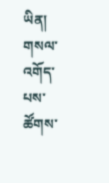ཡིན། གསལ་འགོད་པས་ཚོགས་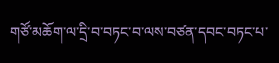གཙོ་མཆོག་ལ་དྲི་བ་བཏང་བ་ལས་བཙན་དབང་བཏང་པ་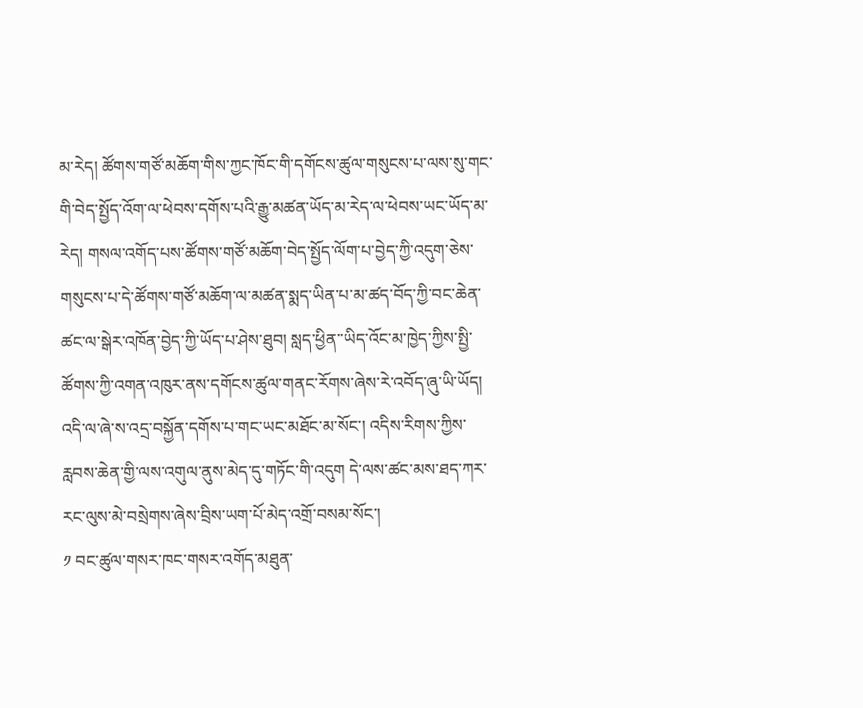མ་རེད། ཚོགས་གཙོ་མཆོག་གིས་ཀྱང་ཁོང་གི་དགོངས་ཚུལ་གསུངས་པ་ལས་སུ་གང་གི་བེད་སྤྱོད་འོག་ལ་ཕེབས་དགོས་པའི་རྒྱུ་མཚན་ཡོད་མ་རེད་ལ་ཕེབས་ཡང་ཡོད་མ་རེད། གསལ་འགོད་པས་ཚོགས་གཙོ་མཆོག་བེད་སྤྱོད་ལོག་པ་བྱེད་ཀྱི་འདུག་ཅེས་གསུངས་པ་དེ་ཚོགས་གཙོ་མཆོག་ལ་མཚན་སྨད་ཡིན་པ་མ་ཚད་བོད་ཀྱི་བང་ཆེན་ཚང་ལ་སྒེར་འཁོན་བྱེད་ཀྱི་ཡོད་པ་ཤེས་ཐུབ། སླད་ཕྱིན་་ཡིད་འོང་མ་ཁྱེད་ཀྱིས་སྤྱི་ཚོགས་ཀྱི་འགན་འཁུར་ནས་དགོངས་ཚུལ་གནང་རོགས་ཞེས་རེ་འབོད་ཞུ་ཡི་ཡོད།
འདི་ལ་ཞེ་ས་འདྲ་བསྐྱོན་དགོས་པ་གང་ཡང་མཐོང་མ་སོང་། འདིས་རིགས་ཀྱིས་རླབས་ཆེན་གྱི་ལས་འགུལ་ནུས་མེད་དུ་གཏོང་གི་འདུག དེ་ལས་ཚང་མས་ཐད་ཀར་རང་ལུས་མེ་བསྲེགས་ཞེས་བྲིས་ཡག་པོ་མེད་འགྲོ་བསམ་སོང་།
༡ བང་ཚུལ་གསར་ཁང་གསར་འགོད་མཐུན་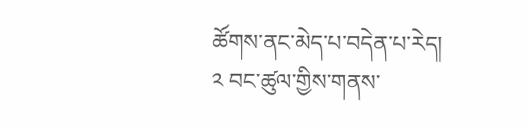ཚོགས་ནང་མེད་པ་བདེན་པ་རེད།
༢ བང་ཚུལ་གྱིས་གནས་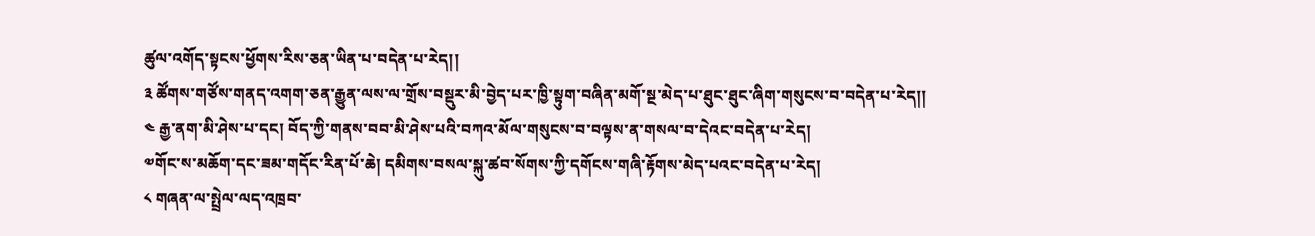ཚུལ་འགོད་སྟངས་ཕྱོགས་རིས་ཅན་ཡིན་པ་བདེན་པ་རེད།།
༣ ཚོགས་གཙོས་གནད་འགག་ཅན་རྒྱུན་ལས་ལ་གྲོས་བསྡུར་མི་བྱེད་པར་ཁྱི་སྟུག་བཞིན་མགོ་སྔ་མེད་པ་ཐུང་ཐུང་ཞིག་གསུངས་བ་བདེན་པ་རེད།།
༤ རྒྱ་ནག་མི་ཤེས་པ་དང། བོད་ཀྱི་གནས་བབ་མི་ཤེས་པའི་བཀའ་མོལ་གསུངས་བ་བལྟས་ན་གསལ་བ་དེའང་བདེན་པ་རེད།
༧གོང་ས་མཆོག་དང་ཟམ་གདོང་རིན་པོ་ཆེ། དམིགས་བསལ་སྐུ་ཚབ་སོགས་ཀྱི་དགོངས་གཞི་རྟོགས་མེད་པའང་བདེན་པ་རེད།
༨ གཞན་ལ་སྤྲེལ་ལད་འཁྲབ་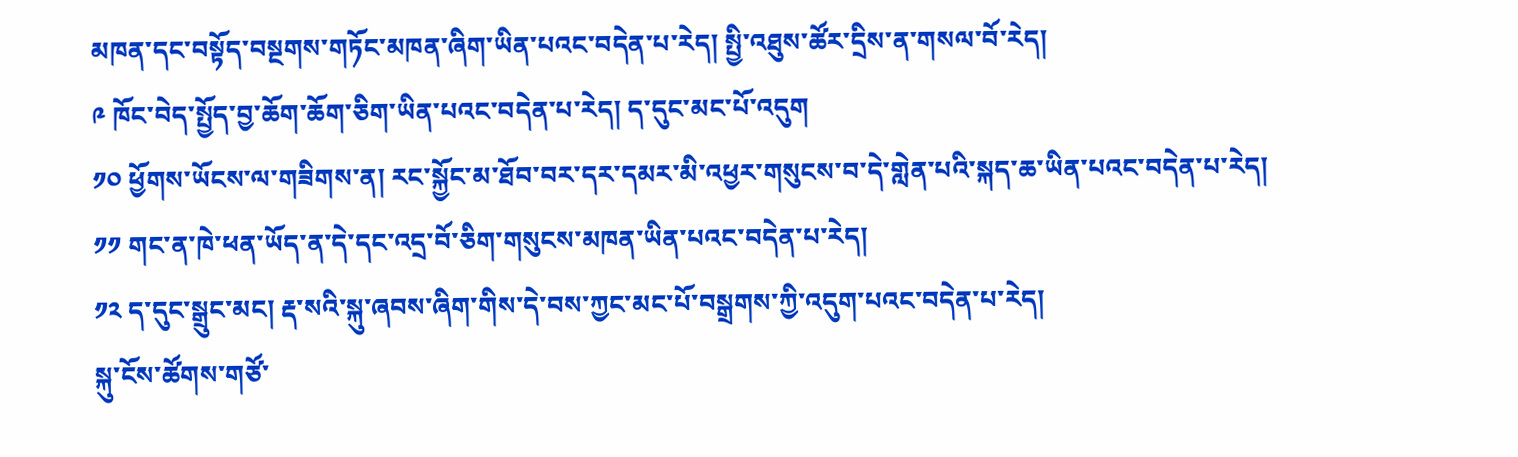མཁན་དང་བསྟོད་བསྔགས་གཏོང་མཁན་ཞིག་ཡིན་པའང་བདེན་པ་རེད། སྤྱི་འཐུས་ཚོར་དྲིས་ན་གསལ་བོ་རེད།
༩ ཁོང་བེད་སྤྱོད་བྱ་ཆོག་ཆོག་ཅིག་ཡིན་པའང་བདེན་པ་རེད། ད་དུང་མང་པོ་འདུག
༡༠ ཕྱོགས་ཡོངས་ལ་གཟིགས་ན། རང་སྐྱོང་མ་ཐོབ་བར་དར་དམར་མི་འཕྱར་གསུངས་བ་དེ་གླེན་པའི་སྐད་ཆ་ཡིན་པའང་བདེན་པ་རེད།
༡༡ གང་ན་ཁེ་ཕན་ཡོད་ན་དེ་དང་འདྲ་བོ་ཅིག་གསུངས་མཁན་ཡིན་པའང་བདེན་པ་རེད།
༡༢ ད་དུང་སྒྲུང་མང། རྡ་སའི་སྐུ་ཞབས་ཞིག་གིས་དེ་བས་ཀྱང་མང་པོ་བསྒྲགས་ཀྱི་འདུག་པའང་བདེན་པ་རེད།
སྐུ་ངོས་ཚོགས་གཙོ་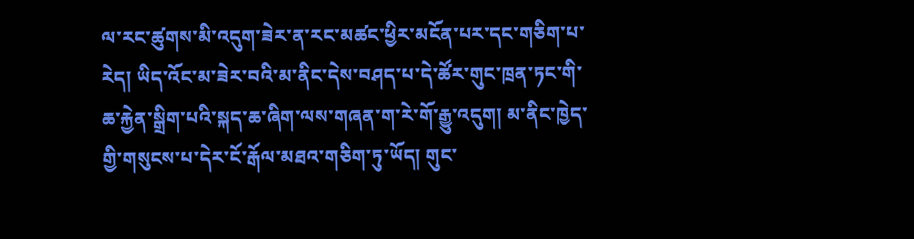ལ་རང་ཚུགས་མི་འདུག་ཟེར་ན་རང་མཚང་ཕྱིར་མངོན་པར་དང་གཅིག་པ་རེད། ཡིད་འོང་མ་ཟེར་བའི་མ་ནིང་དེས་བཤད་པ་དེ་ཚོར་གུང་ཁྲན་ཏང་གི་ཆ་རྐྱེན་སྒྲིག་པའི་སྐད་ཆ་ཞིག་ལས་གཞན་ག་རེ་གོ་རྒྱུ་འདུག། མ་ནིང་ཁྱེད་གྱི་གསུངས་པ་དེར་ངོ་རྒོལ་མཐའ་གཅིག་ཏུ་ཡོད། གུང་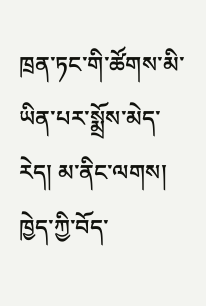ཁྲན་ཏང་གི་ཚོགས་མི་ཡིན་པར་སྨྲོས་མེད་རེད། མ་ནིང་ལགས། ཁྱེད་ཀྱི་བོད་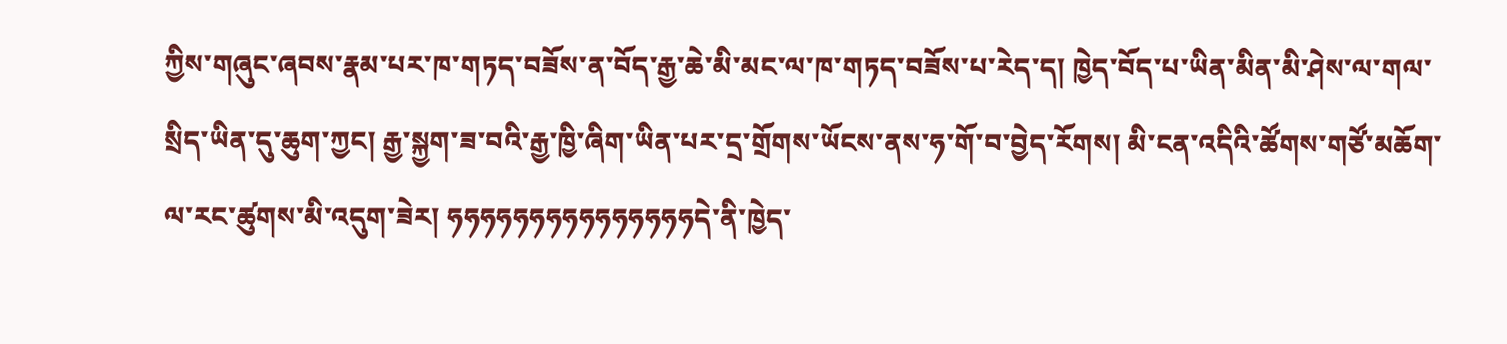ཀྱིས་གཞུང་ཞབས་རྣམ་པར་ཁ་གཏད་བཟོས་ན་བོད་རྒྱ་ཆེ་མི་མང་ལ་ཁ་གཏད་བཟོས་པ་རེད་ད། ཁྱེད་བོད་པ་ཡིན་མིན་མི་ཤེས་ལ་གལ་སྲིད་ཡིན་དུ་ཆུག་ཀྱང། རྒྱ་སྐྱག་ཟ་བའི་རྒྱ་ཁྱི་ཞིག་ཡིན་པར་དྲ་གྲོགས་ཡོངས་ནས་ཧ་གོ་བ་བྱེད་རོགས། མི་ངན་འདིའི་ཚོགས་གཙོ་མཆོག་ལ་རང་ཚུགས་མི་འདུག་ཟེར། ཧཧཧཧཧཧཧཧཧཧཧཧཧཧཧདེ་ནི་ཁྱེད་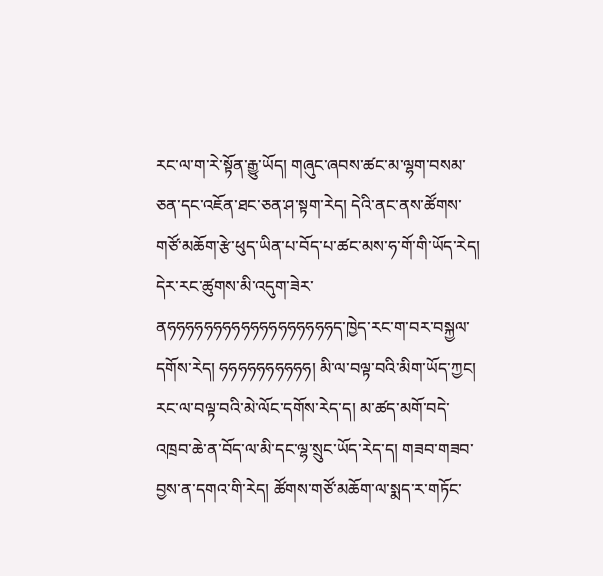རང་ལ་ག་རེ་སྟོན་རྒྱུ་ཡོད། གཞུང་ཞབས་ཚང་མ་ལྷག་བསམ་ཅན་དང་འཇོན་ཐང་ཅན་ཤ་སྟག་རེད། དེའི་ནང་ནས་ཚོགས་གཙོ་མཆོག་རྩེ་ཕུད་ཡིན་པ་བོད་པ་ཚང་མས་ཧ་གོ་གི་ཡོད་རེད། དེར་རང་ཚུགས་མི་འདུག་ཟེར་ནཧཧཧཧཧཧཧཧཧཧཧཧཧཧཧཧཧཧད་ཁྱེད་རང་ག་བར་བསྐྱལ་དགོས་རེད། ཧཧཧཧཧཧཧཧཧཧ། མི་ལ་བལྟ་བའི་མིག་ཡོད་ཀྱང། རང་ལ་བལྟ་བའི་མེ་ལོང་དགོས་རེད་ད། མ་ཚད་མགོ་བདེ་འཁྲབ་ཆེ་ན་བོད་ལ་མི་དང་ལྷ་སྲུང་ཡོད་རེད་ད། གཟབ་གཟབ་བྱས་ན་དགའ་གི་རེད། ཚོགས་གཙོ་མཆོག་ལ་སྨད་ར་གཏོང་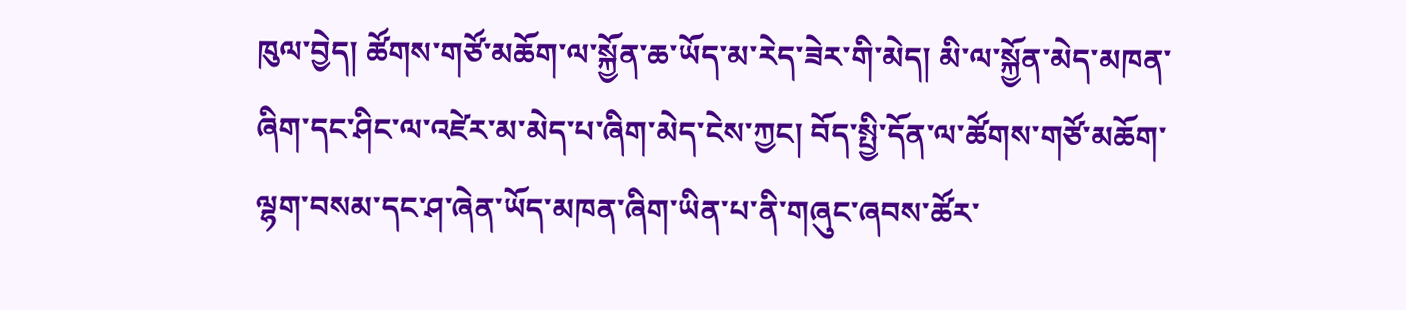ཁུལ་བྱེད། ཚོགས་གཙོ་མཆོག་ལ་སྐྱོན་ཆ་ཡོད་མ་རེད་ཟེར་གི་མེད། མི་ལ་སྐྱོན་མེད་མཁན་ཞིག་དང་ཤིང་ལ་འཛེར་མ་མེད་པ་ཞིག་མེད་ངེས་ཀྱང། བོད་སྤྱི་དོན་ལ་ཚོགས་གཙོ་མཆོག་ལྷག་བསམ་དང་ཤ་ཞེན་ཡོད་མཁན་ཞིག་ཡིན་པ་ནི་གཞུང་ཞབས་ཚོར་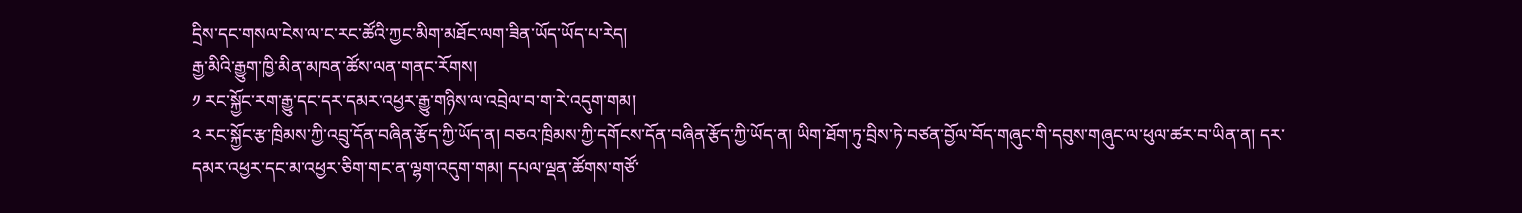དྲིས་དང་གསལ་ངེས་ལ་ང་རང་ཚོའི་ཀྱང་མིག་མཐོང་ལག་ཟིན་ཡོད་ཡོད་པ་རེད།
རྒྱ་མིའི་རྒྱུག་ཁྱི་མིན་མཁན་ཚོས་ལན་གནང་རོགས།
༡ རང་སྐྱོང་རག་རྒྱུ་དང་དར་དམར་འཕྱར་རྒྱུ་གཉིས་ལ་འབྲེལ་བ་ག་རེ་འདུག་གམ།
༢ རང་སྐྱོང་རྩ་ཁྲིམས་ཀྱི་འབྲུ་དོན་བཞིན་རྩོད་ཀྱི་ཡོད་ན། བཅའ་ཁྲིམས་ཀྱི་དགོངས་དོན་བཞིན་རྩོད་ཀྱི་ཡོད་ན། ཡིག་ཐོག་ཏུ་བྲིས་ཏེ་བཙན་བྱོལ་བོད་གཞུང་གི་དབུས་གཞུང་ལ་ཕུལ་ཚར་བ་ཡིན་ན། དར་དམར་འཕྱར་དང་མ་འཕྱར་ཅིག་གང་ན་ལྷག་འདུག་གམ། དཔལ་ལྡན་ཚོགས་གཙོ་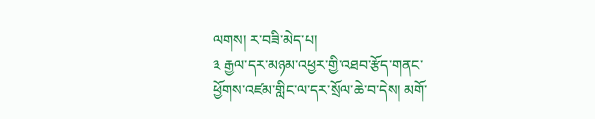ལགས། ར་བཟི་མེད་པ།
༣ རྒྱལ་དར་མཉམ་འཕྱར་གྱི་འཐབ་རྩོད་གནང་ཕྱོགས་འཛམ་གླིང་ལ་དར་སྲོལ་ཆེ་བ་དེས། མགོ་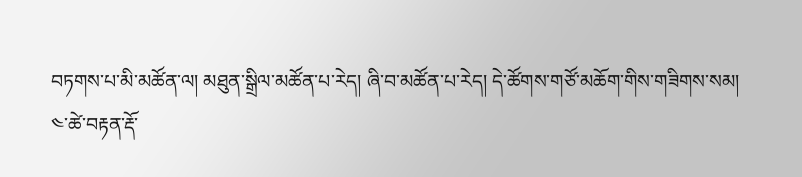བཏགས་པ་མི་མཚོན་ལ། མཐུན་སྒྲིལ་མཚོན་པ་རེད། ཞི་བ་མཚོན་པ་རེད། དེ་ཚོགས་གཙོ་མཆོག་གིས་གཟིགས་སམ།
༤་ཚེ་བརྟན་རྡོ་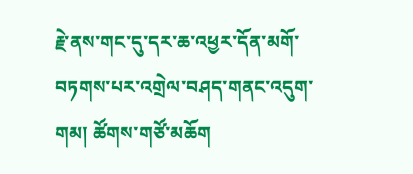རྗེ་ནས་གང་དུ་དར་ཆ་འཕྱར་དོན་མགོ་བཏགས་པར་འགྲེལ་བཤད་གནང་འདུག་གམ། ཚོགས་གཙོ་མཆོག